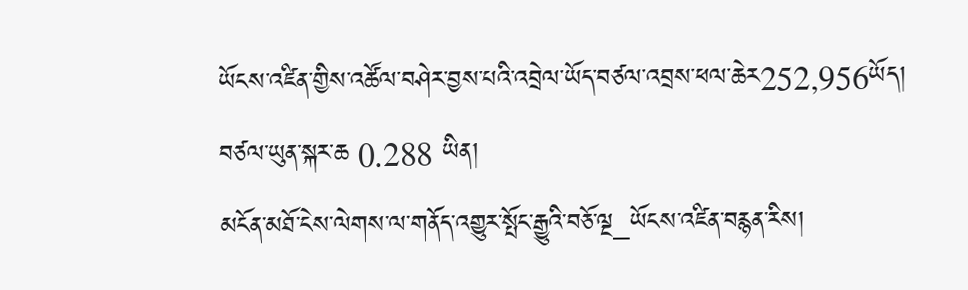ཡོངས་འཛིན་གྱིས་འཚོལ་བཤེར་བྱས་པའི་འབྲེལ་ཡོད་བཙལ་འབྲས་ཕལ་ཆེར252,956ཡོད།  བཙལ་ཡུན་སྐར་ཆ 0.288 ཡིན།
མངོན་མཐོ་ངེས་ལེགས་ལ་གནོད་འགྱུར་སྤོང་རྒྱུའི་བཅོ་ལྔ_ཡོངས་འཛིན་བརྙན་རིས།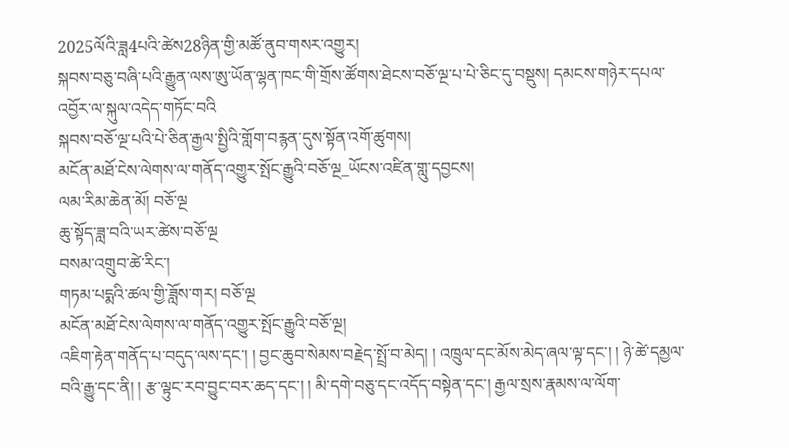2025ལོའི་ཟླ4པའི་ཚེས28ཉིན་གྱི་མཚོ་ནུབ་གསར་འགྱུར།
སྐབས་བཅུ་བཞི་པའི་རྒྱུན་ལས་ཨུ་ཡོན་ལྷན་ཁང་གི་གྲོས་ཚོགས་ཐེངས་བཅོ་ལྔ་པ་པེ་ཅིང་དུ་བསྡུས། དམངས་གཉེར་དཔལ་འབྱོར་ལ་སྐུལ་འདེད་གཏོང་བའི
སྐབས་བཅོ་ལྔ་པའི་པེ་ཅིན་རྒྱལ་སྤྱིའི་གློག་བརྙན་དུས་སྟོན་འགོ་ཚུགས།
མངོན་མཐོ་ངེས་ལེགས་ལ་གནོད་འགྱུར་སྤོང་རྒྱུའི་བཅོ་ལྔ_ཡོངས་འཛིན་གླུ་དབྱངས།
ལམ་རིམ་ཆེན་མོ། བཅོ་ལྔ
ཆུ་སྟོད་ཟླ་བའི་ཡར་ཚེས་བཅོ་ལྔ
བསམ་འགྲུབ་ཚེ་རིང་།
གཏམ་པདྨའི་ཚལ་གྱི་ཟློས་གར། བཅོ་ལྔ
མངོན་མཐོ་ངེས་ལེགས་ལ་གནོད་འགྱུར་སྤོང་རྒྱུའི་བཅོ་ལྔ།
འཇིག་རྟེན་གནོད་པ་བདུད་ལས་དང་། ། བྱང་ཆུབ་སེམས་བརྗེད་སྤྲོ་བ་མེད། ། འཁྲུལ་དང་མོས་མེད་ཞལ་ལྟ་དང་། ། ཉེ་ཚེ་དམྱལ་བའི་རྒྱུ་དང་ནི། ། རྩ་ལྟུང་རབ་བྱུང་བར་ཆད་དང་། ། མི་དགེ་བཅུ་དང་འདོད་བསྟེན་དང་། རྒྱལ་སྲས་རྣམས་ལ་ལོག་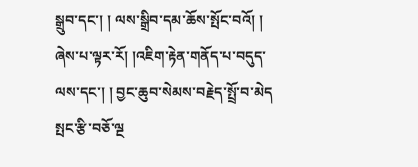སྒྲུབ་དང་། ། ལས་སྒྲིབ་དམ་ཆོས་སྤོང་བའོ། ། ཞེས་པ་ལྟར་རོ། །འཇིག་རྟེན་གནོད་པ་བདུད་ལས་དང་། ། བྱང་ཆུབ་སེམས་བརྗེད་སྤྲོ་བ་མེད
སྤང་རྩི་བཅོ་ལྔ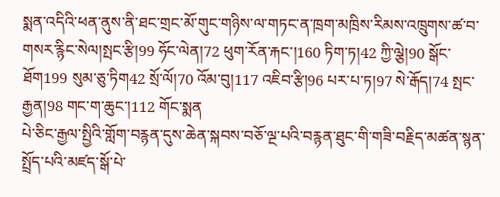སྨན་འདིའི་ཕན་ནུས་ནི་ཐང་གྲང་མོ་གུང་གཉིས་ལ་གཏང་ན་ཁྲག་མཁྲིས་རིམས་འཁྲུགས་ཚ་བ་གསར་རྙིང་སེལ།སྤང་རྩི།99 ཧོང་ལེན།72 ཕུག་རོན་རྐང་།160 ཏིག་ཏ།42 ཀྱི་ལྕེ།90 སྒོང་ཐོག199 སུམ་ཅུ་ཏིག42 སྲོ་ལོ།70 འོམ་བུ།117 འཇིབ་རྩི།96 པར་པ་ཏ།97 སེ་རྒོད།74 སྤང་རྒྱན།98 གང་ག་ཆུང་།112 གོང་སྨན
པེ་ཅིང་རྒྱལ་སྤྱིའི་གློག་བརྙན་དུས་ཆེན་སྐབས་བཅོ་ལྔ་པའི་བརྙན་ཐུང་གི་གཟི་བརྗིད་མཚན་སྙན་སྤྲོད་པའི་མཛད་སྒོ་པེ་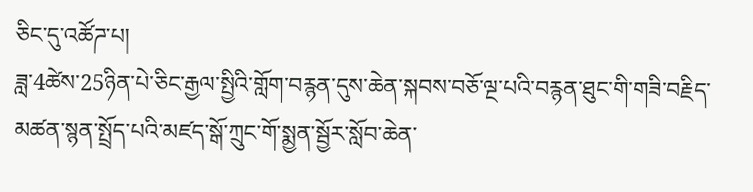ཅིང་དུ་འཚོཌ་པ།
ཟླ་4ཚེས་25ཉིན་པེ་ཅིང་རྒྱལ་སྤྱིའི་གློག་བརྙན་དུས་ཆེན་སྐབས་བཅོ་ལྔ་པའི་བརྙན་ཐུང་གི་གཟི་བརྗིད་མཚན་སྙན་སྤྲོད་པའི་མཛད་སྒོ་ཀྲུང་གོ་སྨྱན་སྦྱོར་སློབ་ཆེན་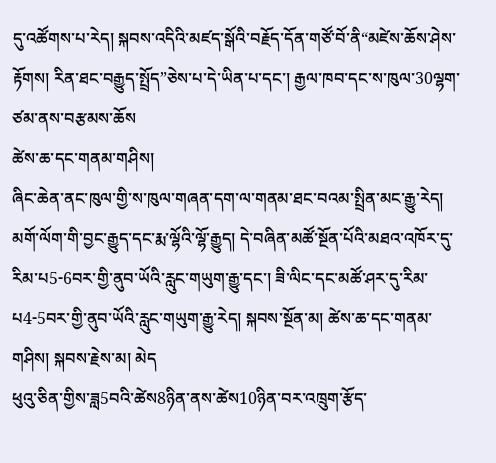དུ་འཚོགས་པ་རེད། སྐབས་འདིའི་མཛད་སྒོའི་བརྗོད་དོན་གཙོ་བོ་ནི“མཛེས་ཆོས་ཤེས་རྟོགས། རིན་ཐང་བརྒྱུད་སྤྲོད”ཅེས་པ་དེ་ཡིན་པ་དང་། རྒྱལ་ཁབ་དང་ས་ཁུལ་30ལྷག་ཙམ་ནས་བརྩམས་ཆོས
ཚེས་ཆ་དང་གནམ་གཤིས།
ཞིང་ཆེན་ནང་ཁུལ་གྱི་ས་ཁུལ་གཞན་དག་ལ་གནམ་ཐང་བའམ་སྤྲིན་མང་རྒྱུ་རེད། མགོ་ལོག་གི་བྱང་རྒྱུད་དང་རྨ་ལྷོའི་ལྷོ་རྒྱུད། དེ་བཞིན་མཚོ་སྔོན་པོའི་མཐའ་འཁོར་དུ་རིམ་པ5-6བར་གྱི་ནུབ་ཡོའི་རླུང་གཡུག་རྒྱུ་དང་། ཟི་ལིང་དང་མཚོ་ཤར་དུ་རིམ་པ4-5བར་གྱི་ནུབ་ཡོའི་རླུང་གཡུག་རྒྱུ་རེད། སྐབས་སྔོན་མ། ཚེས་ཆ་དང་གནམ་གཤིས། སྐབས་རྗེས་མ། མེད
ཕུའུ་ཅིན་གྱིས་ཟླ5བའི་ཚེས8ཉིན་ནས་ཚེས10ཉིན་བར་འཁྲུག་རྩོད་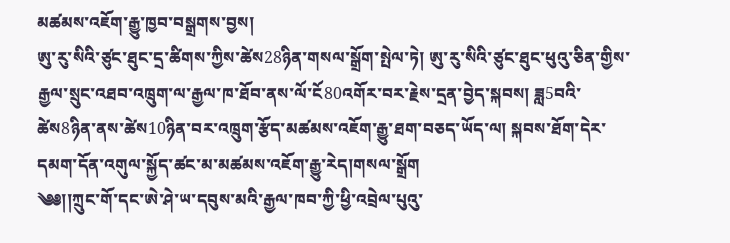མཚམས་འཇོག་རྒྱུ་ཁྱབ་བསྒྲགས་བྱས།
ཨུ་རུ་སིའི་ཙུང་ཐུང་དྲ་ཚིགས་ཀྱིས་ཚེས28ཉིན་གསལ་སྒྲོག་སྤེལ་ཏེ། ཨུ་རུ་སིའི་ཙུང་ཐུང་ཕུའུ་ཅིན་གྱིས་རྒྱལ་སྲུང་འཐབ་འཁྲུག་ལ་རྒྱལ་ཁ་ཐོབ་ནས་ལོ་ངོ80འགོར་བར་རྗེས་དྲན་བྱེད་སྐབས། ཟླ5བའི་ཚེས8ཉིན་ནས་ཚེས10ཉིན་བར་འཁྲུག་རྩོད་མཚམས་འཇོག་རྒྱུ་ཐག་བཅད་ཡོད་ལ། སྐབས་ཐོག་དེར་དམག་དོན་འགུལ་སྐྱོད་ཚང་མ་མཚམས་འཇོག་རྒྱུ་རེད།གསལ་སྒྲོག
༄༅།།ཀྲུང་གོ་དང་ཨེ་ཤེ་ཡ་དབུས་མའི་རྒྱལ་ཁབ་ཀྱི་ཕྱི་འབྲེལ་པུའུ་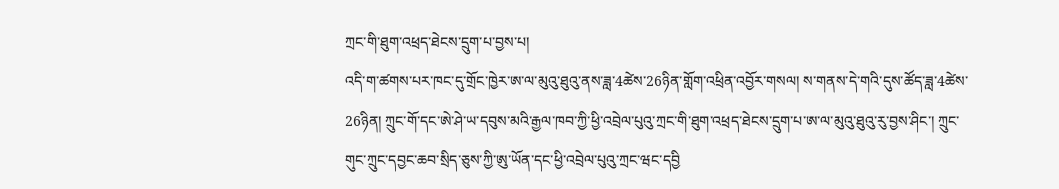ཀྲང་གི་ཐུག་འཕྲད་ཐེངས་དྲུག་པ་བྱས་པ།
འདི་ག་ཚགས་པར་ཁང་དུ་གྲོང་ཁྱེར་ཨ་ལ་མུའུ་ཐུའུ་ནས་ཟླ་4ཚེས་26ཉིན་གློག་འཕྲིན་འབྱོར་གསལ། ས་གནས་དེ་གའི་དུས་ཚོད་ཟླ་4ཚེས་26ཉིན། ཀྲུང་གོ་དང་ཨེ་ཤེ་ཡ་དབུས་མའི་རྒྱལ་ཁབ་ཀྱི་ཕྱི་འབྲེལ་པུའུ་ཀྲང་གི་ཐུག་འཕྲད་ཐེངས་དྲུག་པ་ཨ་ལ་མུའུ་ཐུའུ་རུ་བྱས་ཤིང་། ཀྲུང་གུང་ཀྲུང་དབྱང་ཆབ་སྲིད་ཅུས་ཀྱི་ཨུ་ཡོན་དང་ཕྱི་འབྲེལ་པུའུ་ཀྲང་ཝང་དབྱི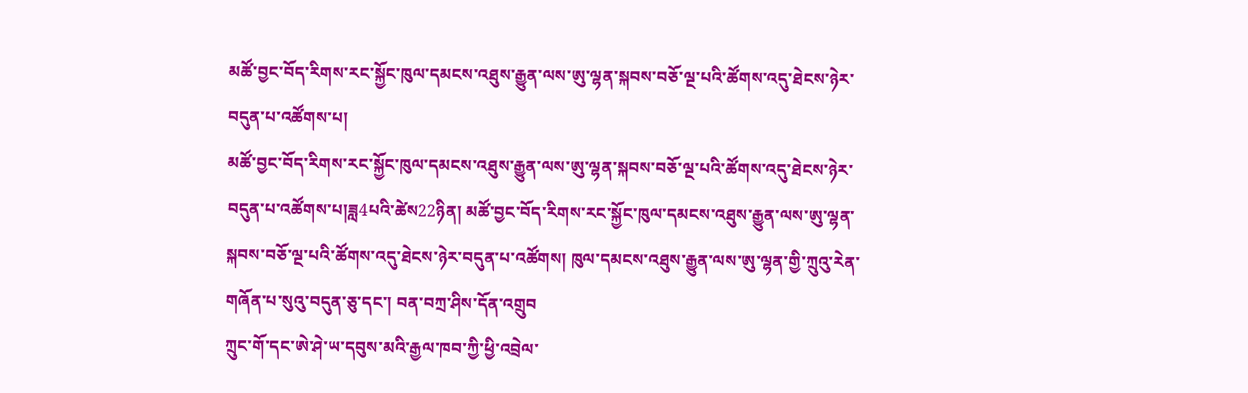མཚོ་བྱང་བོད་རིགས་རང་སྐྱོང་ཁུལ་དམངས་འཐུས་རྒྱུན་ལས་ཨུ་ལྷན་སྐབས་བཅོ་ལྔ་པའི་ཚོགས་འདུ་ཐེངས་ཉེར་བདུན་པ་འཚོགས་པ།
མཚོ་བྱང་བོད་རིགས་རང་སྐྱོང་ཁུལ་དམངས་འཐུས་རྒྱུན་ལས་ཨུ་ལྷན་སྐབས་བཅོ་ལྔ་པའི་ཚོགས་འདུ་ཐེངས་ཉེར་བདུན་པ་འཚོགས་པ།ཟླ4པའི་ཚེས22ཉིན། མཚོ་བྱང་བོད་རིགས་རང་སྐྱོང་ཁུལ་དམངས་འཐུས་རྒྱུན་ལས་ཨུ་ལྷན་སྐབས་བཅོ་ལྔ་པའི་ཚོགས་འདུ་ཐེངས་ཉེར་བདུན་པ་འཚོགས། ཁུལ་དམངས་འཐུས་རྒྱུན་ལས་ཨུ་ལྷན་གྱི་ཀྲུའུ་རེན་གཞོན་པ་སུའུ་བདུན་ཅུ་དང་། བན་བཀྲ་ཤིས་དོན་འགྲུབ
ཀྲུང་གོ་དང་ཨེ་ཤེ་ཡ་དབུས་མའི་རྒྱལ་ཁབ་ཀྱི་ཕྱི་འབྲེལ་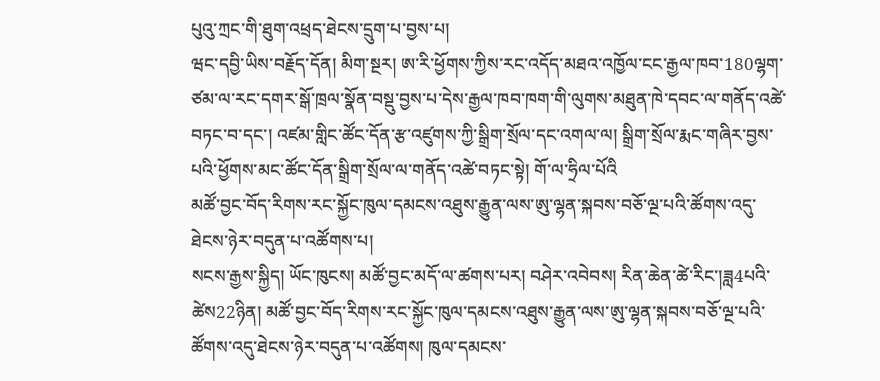པུའུ་ཀྲང་གི་ཐུག་འཕྲད་ཐེངས་དྲུག་པ་བྱས་པ།
ཝང་དབྱི་ཡིས་བརྗོད་དོན། མིག་སྔར། ཨ་རི་ཕྱོགས་ཀྱིས་རང་འདོད་མཐའ་འཁྱོལ་ངང་རྒྱལ་ཁབ་180ལྷག་ཙམ་ལ་རང་དགར་སྒོ་ཁྲལ་སྣོན་བསྡུ་བྱས་པ་དེས་རྒྱལ་ཁབ་ཁག་གི་ལུགས་མཐུན་ཁེ་དབང་ལ་གནོད་འཚེ་བཏང་བ་དང་། འཛམ་གླིང་ཚོང་དོན་རྩ་འཛུགས་ཀྱི་སྒྲིག་སྲོལ་དང་འགལ་ལ། སྒྲིག་སྲོལ་རྨང་གཞིར་བྱས་པའི་ཕྱོགས་མང་ཚོང་དོན་སྒྲིག་སྲོལ་ལ་གནོད་འཚེ་བཏང་སྟེ། གོ་ལ་ཧྲིལ་པོའི
མཚོ་བྱང་བོད་རིགས་རང་སྐྱོང་ཁུལ་དམངས་འཐུས་རྒྱུན་ལས་ཨུ་ལྷན་སྐབས་བཅོ་ལྔ་པའི་ཚོགས་འདུ་ཐེངས་ཉེར་བདུན་པ་འཚོགས་པ།
སངས་རྒྱས་སྐྱིད། ཡོང་ཁུངས། མཚོ་བྱང་མདོ་ལ་ཚགས་པར། བཤེར་འབེབས། རིན་ཆེན་ཚེ་རིང་།ཟླ4པའི་ཚེས22ཉིན། མཚོ་བྱང་བོད་རིགས་རང་སྐྱོང་ཁུལ་དམངས་འཐུས་རྒྱུན་ལས་ཨུ་ལྷན་སྐབས་བཅོ་ལྔ་པའི་ཚོགས་འདུ་ཐེངས་ཉེར་བདུན་པ་འཚོགས། ཁུལ་དམངས་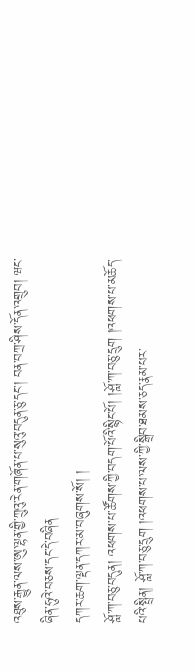འཐུས་རྒྱུན་ལས་ཨུ་ལྷན་གྱི་ཀྲུའུ་རེན་གཞོན་པ་སུའུ་བདུན་ཅུ་དང་། བན་བཀྲ་ཤིས་དོན་འགྲུབ། ཝང་ཞིན་ཧུའེ་བཅས་དང་དེ་བཞིན
དཀར་ཆག་ལྡན་དཀར་མ་བཞུགས་སོ། །
ཤློ་ཀ་བཅུ་བདུན། འཕགས་པ་ཚོགས་ཀྱི་བདག་པོའི་སྙིང་པོ། །ཤློ་ཀ་བཅུ་དྲུག །འཕགས་པ་མཆོད་པའི་སྤྲིན། ཤློ་ཀ་བཅུ་དྲུག །འཕགས་པ་ལས་ཀྱི་སྒྲིབ་ཐམས་ཅད་རྣམ་པར་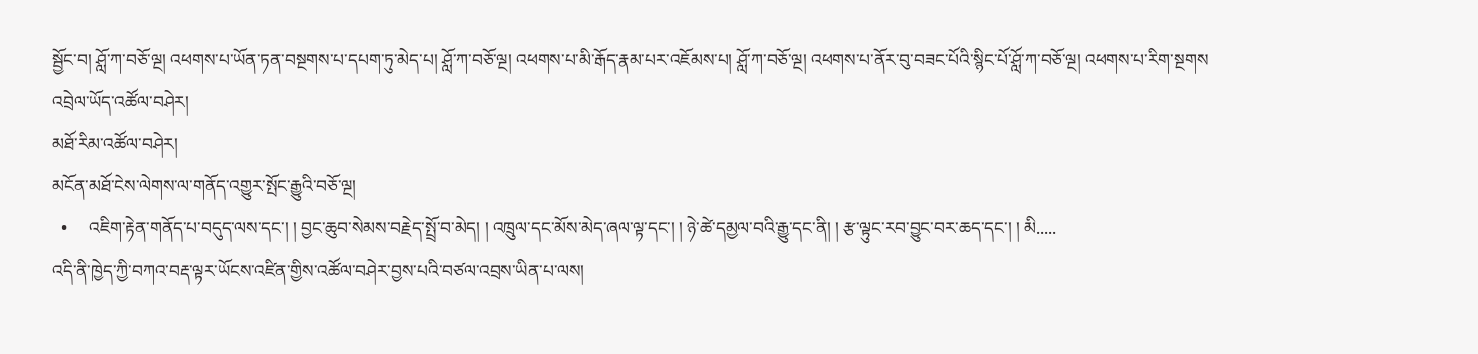སྦྱོང་བ། ཤློ་ཀ་བཅོ་ལྔ། འཕགས་པ་ཡོན་ཏན་བསྔགས་པ་དཔག་ཏུ་མེད་པ། ཤློ་ཀ་བཅོ་ལྔ། འཕགས་པ་མི་རྒོད་རྣམ་པར་འཇོམས་པ། ཤློ་ཀ་བཅོ་ལྔ། འཕགས་པ་ནོར་བུ་བཟང་པོའི་སྙིང་པོ་ཤློ་ཀ་བཅོ་ལྔ། འཕགས་པ་རིག་སྔགས
འབྲེལ་ཡོད་འཚོལ་བཤེར།
མཐོ་རིམ་འཚོལ་བཤེར།
མངོན་མཐོ་ངེས་ལེགས་ལ་གནོད་འགྱུར་སྤོང་རྒྱུའི་བཅོ་ལྔ།
  •     འཇིག་རྟེན་གནོད་པ་བདུད་ལས་དང་། ། བྱང་ཆུབ་སེམས་བརྗེད་སྤྲོ་བ་མེད། ། འཁྲུལ་དང་མོས་མེད་ཞལ་ལྟ་དང་། ། ཉེ་ཚེ་དམྱལ་བའི་རྒྱུ་དང་ནི། ། རྩ་ལྟུང་རབ་བྱུང་བར་ཆད་དང་། ། མི.....
འདི་ནི་ཁྱེད་ཀྱི་བཀའ་བརྡ་ལྟར་ཡོངས་འཛིན་གྱིས་འཚོལ་བཤེར་བྱས་པའི་བཙལ་འབྲས་ཡིན་པ་ལས།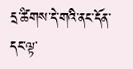དྲ་ཚིགས་དེ་གའི་ནང་དོན་དང་ལྟ་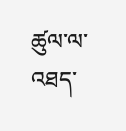ཚུལ་ལ་འཐད་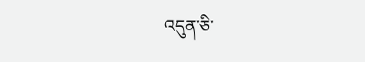འདུན་ཅི་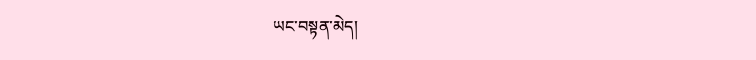ཡང་བསྟན་མེད།